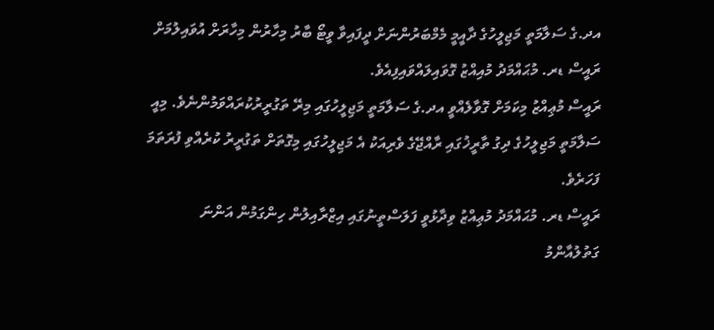އދ.ގެ ސަލާމަތީ މަޖިލީހުގެ ދާއީމީ މެމްބަރުންނަށް ދީފައިވާ ވީޓޯ ބާރު މިހާރުން މިހާރަށް އުވައިލުމަށް ރައީސް ޑރ. މުޙައްމަދު މުއިއްޒު ގޮވައިލައްވައިފިއެވެ.
ރައީސް މުޢިއްޒު މިކަމަށް ގޮވާލެއްވީ އދ.ގެ ސަލާމަތީ މަޖިލީހުގައި މިރޭ ތަގުރީރުކުރައްވަމުންނެވެ. މިއީ ސަލާމަތީ މަޖިލީހުގެ ދިގު ތާރީޚުގައި ރާއްޖޭގެ ވެރިއަކު އެ މަޖިލީހުގައި މިގޮތަށް ތަގުރީރު ކުރެއްވި ފުރަތަމަ ފަހަރެވެ.
ރައީސް ޑރ. މުޙައްމަދު މުޢިއްޒު ވިދާޅުވީ ފަލަސްތީނުގައި އިޒްރާއިލުން ހިންގަމުން އަންނަ ގަތުލުއާންމު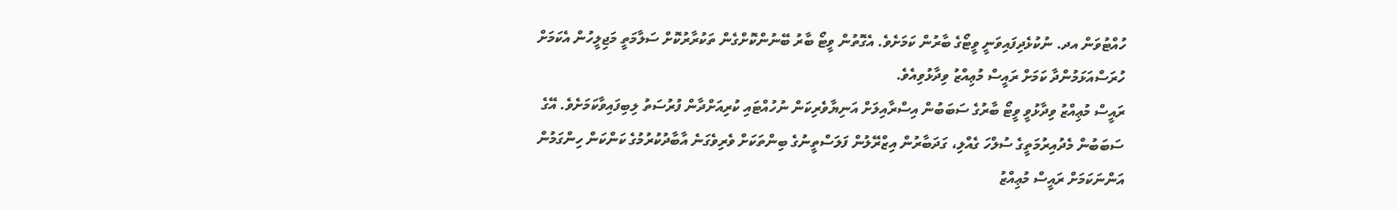ހުއްޓުވަން އދ. ނުކުޅެދިފައިވަނީ ވީޓޯގެ ބާރުން ކަމަށެވެ. އެގޮތުން ވީޓޯ ބާރު ބޭނުންކޮށްގެން ތަކުރާރުކޮށް ސަލާމަތީ މަޖިލީހުން އެކަމަށް ހުރަސްއަޅަމުންދާ ކަމަށް ރައީސް މުޢިއްޒު ވިދާޅުވިއެވެ.
ރައީސް މުޢިއްޒު ވިދާޅުވީ ވީޓޯ ބާރުގެ ސަބަބުން އިސްރާއިލަށް އަނިޔާވެރިކަން ނުހުއްޓައި ކުރިއަށްދާން ފުރުސަތު ލިބިފައިވާކަމަށެވެ. އޭގެ ސަބަބުން މެދުއިރުމަތީގެ ސުލްހަ ގެއްލި، ގަދަބާރުން އިޒްރޭލުން ފަލަސްތީނުގެ ބިންތަކަށް ވެރިވެގަނެ އާބާދުކުރުމުގެ ކަންކަން ހިންގަމުން އަންނަކަމަށް ރައީސް މުޢިއްޒު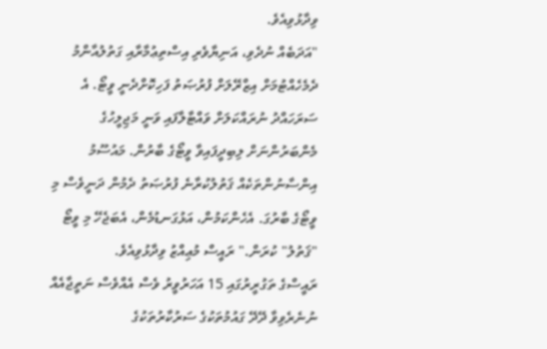ވިދާޅުވިއެވެ.
"އަދަބެއް ނުދެވި، އަނިޔާވެރި އިސްތިޢުމާރާއި ގަތުލުއާންމު ދެމެހެއްޓުމަށް އިޒްރޭލަށް ފުރުޞަތު ފަހިކޮށްދެނީ ވީޓޯ. އެ ސަރަހައްދު ނުރައްކަލަށް ވައްޓާލާފައި ވަނީ މަޖިލީހުގެ މެންބަރުންނަށް ލިބިދީފައިވާ ވީޓޯގެ ބާރުން. މައުސޫމު އިންސާނުންތަކެއް ޤަތުލުކުރާނެ ފުރުޞަތު ދެމުން ދަނީވެސް މި ވީޓޯގެ ބާރުގަ. އެހެންކަމުން، އަޅުގަނޑުމެން، އެބަޖެހޭ މި ވީޓޯ "ޤަތުލު" ކުރަން." ރައީސް މުޢިއްޒު ވިދާޅުވިއެވެ.
ރައީސްގެ ތަގުރީރުގައި 15 އަހަރުވީރު ވެސް އެއްވެސް ނަތީޖާއެއް ނުނެރެވިވާ ދޭދޭ ގައުމުތަކުގެ ސަރުކާރުތަކުގެ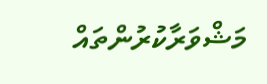މަޝްވަރާކުރުންތައް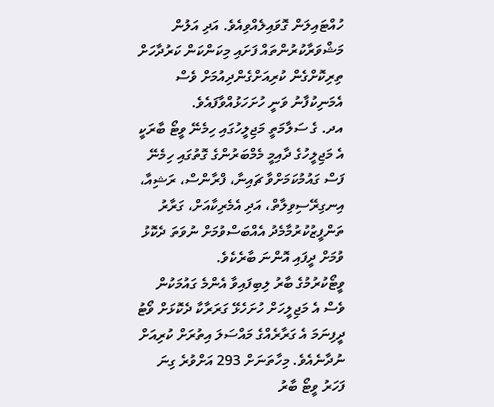ހުއްޓައިލަން ގޮވައިލެއްވިއެވެ. އަދި އަލުން މަޝްވަރާކުރުންތައް ފަށައި މިކަންކަން ކަރުދާހަށް ތިރިކޮށްގެން ކުރިއަށްގެންދިއުމަށް ވެސް އެމަނިކުފާނު ވަނީ ހުށަހަޅުއްވާފައެވެ.
އދ. ގެ ސަލާމަތީ މަޖިލީހުގައި ހިމެނޭ ވީޓޯ ބާރަކީ އެ މަޖިލީހުގެ ދާއިމީ މެމްބަރުންގެ ގޮތުގައި ހިމެނޭ ފަސް ގައުމުކަމަށްވާ ޗައިނާ، ފްރާންސް، ރަޝިއާ، އިނގިރޭސިވިލާތް، އަދި އެމެރިކާއަށް، ގަރާރު ތަންފީޒުކުރުމާމެދު އެއްބަސްވުމަށް ނުވަތަ ދެކޮޅު ވުމަށް ދީފައި އޮންނަ ބާރެކެވެ.
ވީޓޯކުރުމުގެ ބާރު ލިބިފައިވާ އެންމެ ގައުމަކުން ވެސް އެ މަޖިލީހަށް ހުށަހެޅޭ ގަރަރާކާ ދެކޮޅަށް ވޯޓު ދީފިނަމަ އެ ގަރާރެއްގެ މައްސަލަ އިތުރަށް ކުރިއަށް ނުދާނެއެވެ. މިހާތަނަށް 293 އަށްވުރެ ގިނަ ފަހަރު ވީޓޯ ބާރު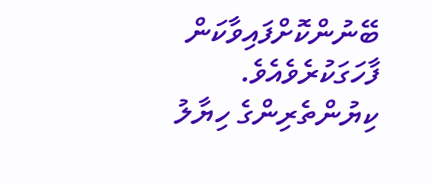ބޭނުންކޮށްފައިވާކަން ފާހަގަކުރެވެއެވެ.
ކިޔުންތެރިންގެ ހިޔާލު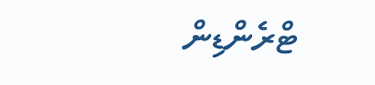ޓްރެންޑިން